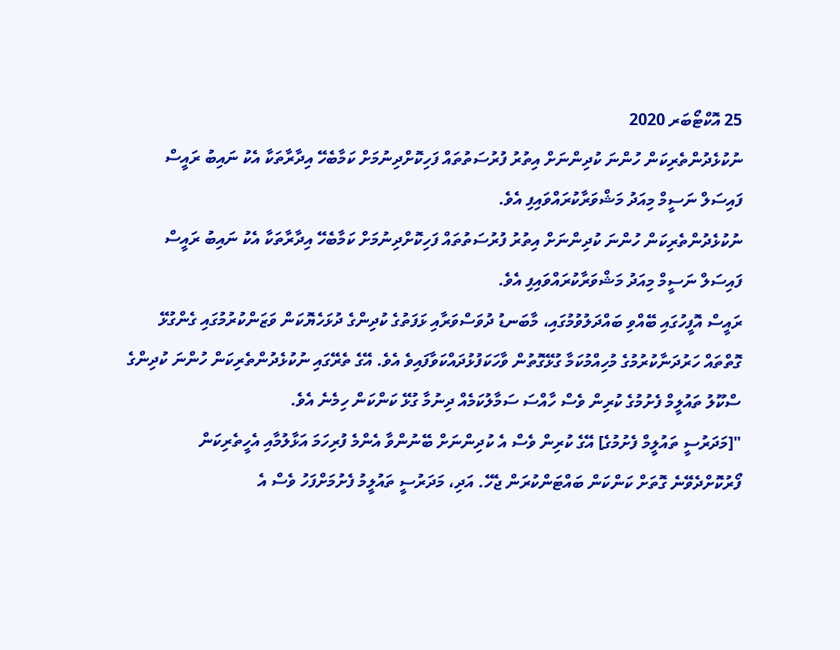25 އޮކްޓޯބަރ 2020
ނުކުޅެދުންތެރިކަން ހުންނަ ކުދިންނަށް އިތުރު ފުރުސަތުތައް ފަހިކޮށްދިނުމަށް ކަމާބެހޭ އިދާރާތަކާ އެކު ނައިބު ރައީސް ފައިސަލް ނަސީމް މިއަދު މަޝްވަރާކުރައްވައިފި އެވެ.
ނުކުޅެދުންތެރިކަން ހުންނަ ކުދިންނަށް އިތުރު ފުރުސަތުތައް ފަހިކޮށްދިނުމަށް ކަމާބެހޭ އިދާރާތަކާ އެކު ނައިބު ރައީސް ފައިސަލް ނަސީމް މިއަދު މަޝްވަރާކުރައްވައިފި އެވެ.
ރައީސް އޮފީހުގައި ބޭއްވި ބައްދަލުވުމުގައި، މާބަނޑު ދުވަސްވަރާއި ޅަފަތުގެ ކުދިންގެ ދުޅަހެޔޮކަން ވަޒަންކުރުމުގައި ގެންގުޅޭ ގޮތްތައް ހަރުދަނާކުރުމުގެ މުހިއްމުކަމާ ގުޅޭގޮތުން ވާހަކަފުޅުދައްކަވާފައިވެ އެވެ. އޭގެ ތެރޭގައި ނުކުޅެދުންތެރިކަން ހުންނަ ކުދިންގެ ސްކޫލު ތައުލީމް ފެށުމުގެ ކުރިން ވެސް ހާއްސަ ސަމާލުކަމެއް ދިނުމާ ގުޅޭ ކަންކަން ހިމެނެ އެވެ.
"[މަދަރުސީ ތައުލީމް ފެށުމުގެ] އޭގެ ކުރިން ވެސް އެ ކުދިންނަށް ބޭނުންވާ އެންމެ ފުރިހަމަ އަޅާލުމާއި އެހީތެރިކަން ފޯރުކޮށްދެވޭނެ ގޮތަށް ކަންކަން ބައްޓަންކުރަން ޖެހޭ. އަދި، މަދަރުސީ ތައުލީމު ފެށުމަށްފަހު ވެސް އެ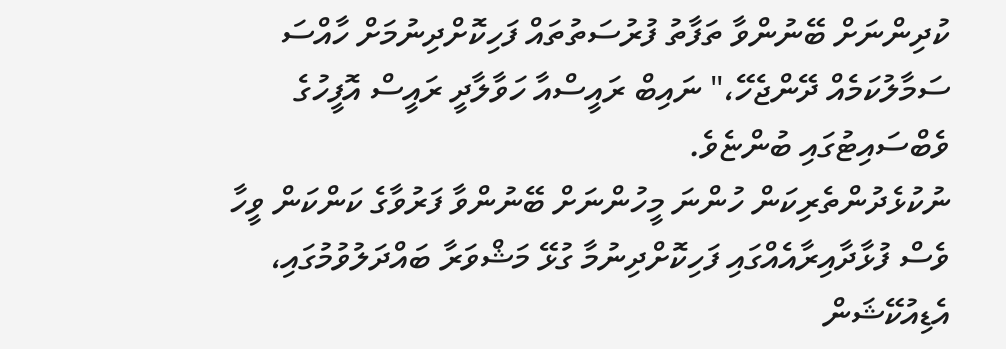ކުދިންނަށް ބޭނުންވާ ތަފާތު ފުރުސަތުތައް ފަހިކޮށްދިނުމަށް ހާއްސަ ސަމާލުކަމެއް ދޭންޖެހޭ،" ނައިބް ރައީސްއާ ހަވާލާދީ ރައީސް އޮފީހުގެ ވެބްސައިޓުގައި ބުންޏެވެ.
ނުކުޅެދުންތެރިކަން ހުންނަ މީހުންނަށް ބޭނުންވާ ފަރުވާގެ ކަންކަން ވީހާ ވެސް ފުޅާދާއިރާއެއްގައި ފަހިކޮށްދިނުމާ ގުޅޭ މަޝްވަރާ ބައްދަލުވުމުގައި، އެޑިއުކޭޝަން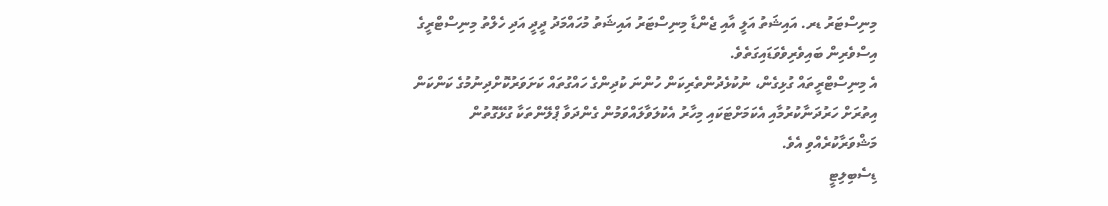މިނިސްޓަރު ޑރ. އައިޝަތު އަލީ އާއި ޖެންޑާ މިނިސްޓަރު އައިޝަތު މުހައްމަދު ދީދީ އަދި ހެލްތު މިނިސްޓްރީގެ އިސްވެރިން ބައިވެރިވެވަޑައިގަތެވެ.
އެ މިނިސްޓްރީތައް ގުޅިގެން، ނުކުޅެދުންތެރިކަން ހުންނަ ކުދިންގެ ހައްގުތައް ކަށަވަރުކޮށްދިނުމުގެ ކަންކަން އިތުރަށް ހަރުދަނާކުރުމާއި އެކަމަށްޓަކައި މިހާރު އެކުލަވާލައްވަމުން ގެންދަވާ ޕްލޭންތަކާ ގުޅޭގޮތުން މަޝްވަރާކުރެއްވި އެވެ.
ޑިސެބިލިޓީ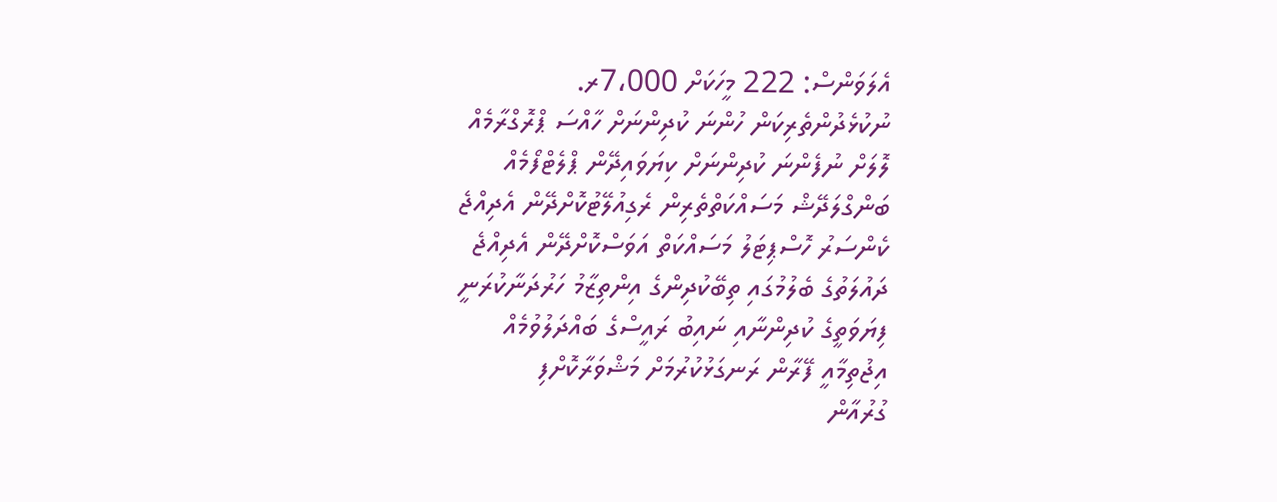އެލަވަންސް: 222 މީހަކަށް 7،000ރ.
ނުކުޅެދުންތެރިކަން ހުންނަ ކުދިންނަށް ހާއްސަ ޕްރޮގްރާމެއް
ލޮލަށް ނުފެންނަ ކުދިންނަށް ކިޔަވައިދޭން ޕްލެޓްފޯމެއް
ބަންގްލަދޭޝް މަސައްކަތްތެރިން ރެގިއުލޭޓުކޮށްދޭން އެދިއްޖެ
ކެންސަރު ހޮސްޕިޓަލު މަސައްކަތް އަވަސްކޮށްދޭން އެދިއްޖެ
ދައުލަތުގެ ބެލުމުގައި ތިބޭކުދިންގެ އިންތިޒާމު ހަރުދަނާކުރަނީ
ފިޔަވަތީގެ ކުދިންނާއި ނައިބު ރައީސްގެ ބައްދަލުވުމެއް
އިޖުތިމާއީ ފޭރާން ރަނގަޅުކުރުމަށް މަޝްވަރާކޮށްފި
ގުރުއާން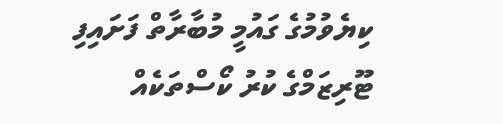ކިޔެވުމުގެ ގައުމީ މުބާރާތް ފަށައިފި
ޓޫރިޒަމްގެ ކުރު ކޯސްތަކެއް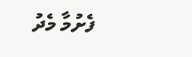ފެށުމާ މެދު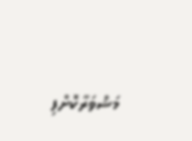މަޝްވަރާކޮށްފި